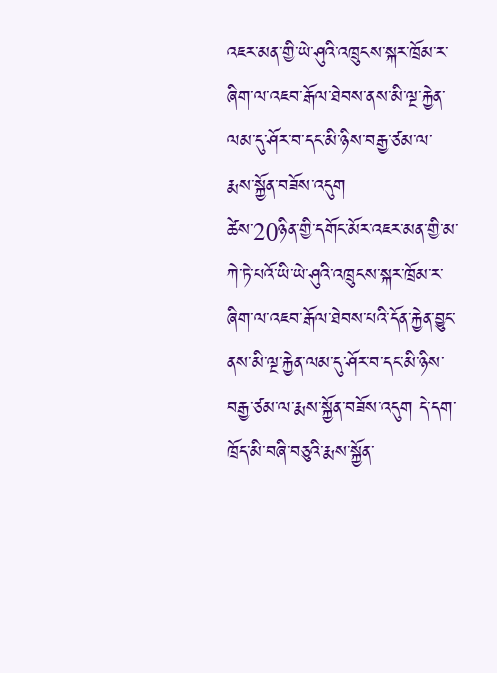འཇར་མན་གྱི་ཡེ་ཤུའི་འཁྲུངས་སྐར་ཁྲོམ་ར་ཞིག་ལ་འཇབ་རྒོལ་ཐེབས་ནས་མི་ལྔ་རྐྱེན་ལམ་དུ་ཤོར་བ་དང་མི་ཉིས་བརྒྱ་ཙམ་ལ་རྨས་སྐྱོན་བཟོས་འདུག
ཚེས་20ཉིན་གྱི་དགོང་མོར་འཇར་མན་གྱི་མ་ཀེ་ཏེ་པའོ་ཡི་ཡེ་ཤུའི་འཁྲུངས་སྐར་ཁྲོམ་ར་ཞིག་ལ་འཇབ་རྒོལ་ཐེབས་པའི་དོན་རྐྱེན་བྱུང་ནས་མི་ལྔ་རྐྱེན་ལམ་དུ་ཤོར་བ་དང་མི་ཉིས་བརྒྱ་ཙམ་ལ་རྨས་སྐྱོན་བཟོས་འདུག དེ་དག་ཁྲོད་མི་བཞི་བཅུའི་རྨས་སྐྱོན་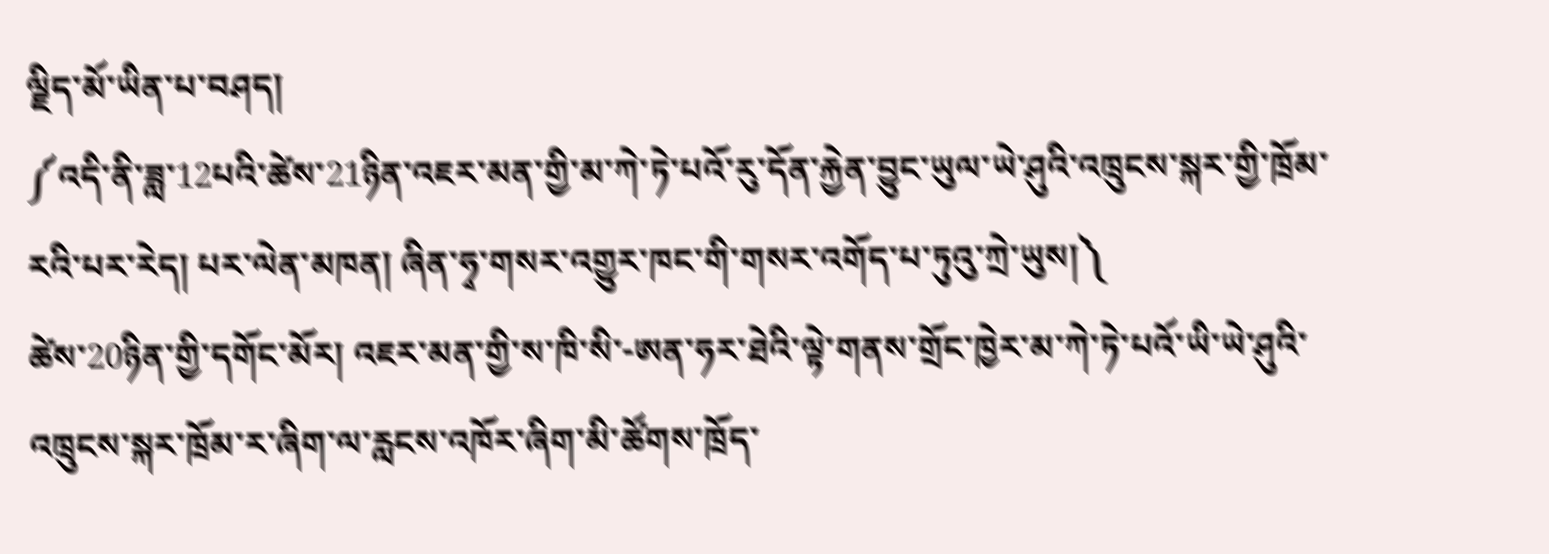ལྗིད་མོ་ཡིན་པ་བཤད།
༼འདི་ནི་ཟླ་12པའི་ཚེས་21ཉིན་འཇར་མན་གྱི་མ་ཀེ་ཏེ་པའོ་རུ་དོན་རྐྱེན་བྱུང་ཡུལ་ཡེ་ཤུའི་འཁྲུངས་སྐར་གྱི་ཁྲོམ་རའི་པར་རེད། པར་ལེན་མཁན། ཞིན་ཧྭ་གསར་འགྱུར་ཁང་གི་གསར་འགོད་པ་ཏུའུ་ཀྲེ་ཡུས།༽
ཚེས་20ཉིན་གྱི་དགོང་མོར། འཇར་མན་གྱི་ས་ཁི་སི་-ཨན་ཧར་ཐེའི་ལྟེ་གནས་གྲོང་ཁྱེར་མ་ཀེ་ཏེ་པའོ་ཡི་ཡེ་ཤུའི་འཁྲུངས་སྐར་ཁྲོམ་ར་ཞིག་ལ་རླངས་འཁོར་ཞིག་མི་ཚོགས་ཁྲོད་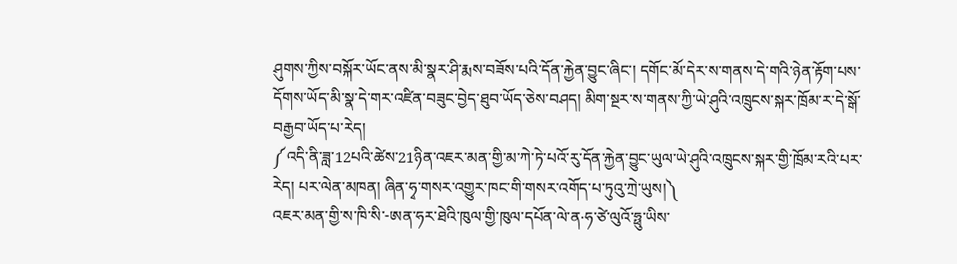ཤུགས་ཀྱིས་བསྐོར་ཡོང་ནས་མི་སྣར་ཤི་རྨས་བཟོས་པའི་དོན་རྐྱེན་བྱུང་ཞིང་། དགོང་མོ་དེར་ས་གནས་དེ་གའི་ཉེན་རྟོག་པས་དོགས་ཡོད་མི་སྣ་དེ་གར་འཛིན་བཟུང་བྱེད་ཐུབ་ཡོད་ཅེས་བཤད། མིག་སྔར་ས་གནས་ཀྱི་ཡེ་ཤུའི་འཁྲུངས་སྐར་ཁྲོམ་ར་དེ་སྒོ་བརྒྱབ་ཡོད་པ་རེད།
༼འདི་ནི་ཟླ་12པའི་ཚེས་21ཉིན་འཇར་མན་གྱི་མ་ཀེ་ཏེ་པའོ་རུ་དོན་རྐྱེན་བྱུང་ཡུལ་ཡེ་ཤུའི་འཁྲུངས་སྐར་གྱི་ཁྲོམ་རའི་པར་རེད། པར་ལེན་མཁན། ཞིན་ཧྭ་གསར་འགྱུར་ཁང་གི་གསར་འགོད་པ་ཏུའུ་ཀྲེ་ཡུས།༽
འཇར་མན་གྱི་ས་ཁི་སི་-ཨན་ཧར་ཐེའི་ཁུལ་གྱི་ཁུལ་དཔོན་ལེ་ན·ཧ་ཙེ་ལུའོ་ཧྥུ་ཡིས་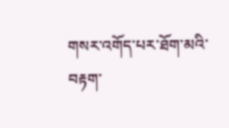གསར་འགོད་པར་ཐོག་མའི་བརྟག་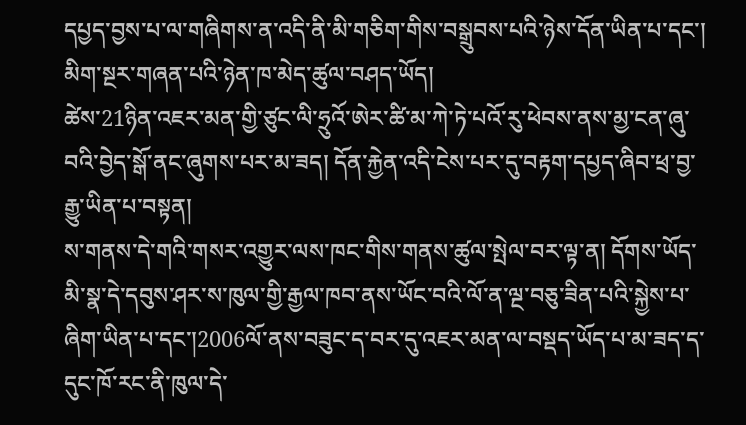དཔྱད་བྱས་པ་ལ་གཞིགས་ན་འདི་ནི་མི་གཅིག་གིས་བསྒྲུབས་པའི་ཉེས་དོན་ཡིན་པ་དང་། མིག་སྔར་གཞན་པའི་ཉེན་ཁ་མེད་ཚུལ་བཤད་ཡོད།
ཚེས་21ཉིན་འཇར་མན་གྱི་ཙུང་ལི་ཧྲུའོ་ཨེར་ཚི་མ་ཀེ་ཏེ་པའོ་རུ་ཕེབས་ནས་མྱ་ངན་ཞུ་བའི་བྱེད་སྒོ་ནང་ཞུགས་པར་མ་ཟད། དོན་རྐྱེན་འདི་ངེས་པར་དུ་བརྟག་དཔྱད་ཞིབ་ཕྲ་བྱ་རྒྱུ་ཡིན་པ་བསྟན།
ས་གནས་དེ་གའི་གསར་འགྱུར་ལས་ཁང་གིས་གནས་ཚུལ་སྤེལ་བར་ལྟ་ན། དོགས་ཡོད་མི་སྣ་དེ་དབུས་ཤར་ས་ཁུལ་གྱི་རྒྱལ་ཁབ་ནས་ཡོང་བའི་ལོ་ན་ལྔ་བཅུ་ཟིན་པའི་སྐྱེས་པ་ཞིག་ཡིན་པ་དང་།2006ལོ་ནས་བཟུང་ད་བར་དུ་འཇར་མན་ལ་བསྡད་ཡོད་པ་མ་ཟད་ད་དུང་ཁོ་རང་ནི་ཁུལ་དེ་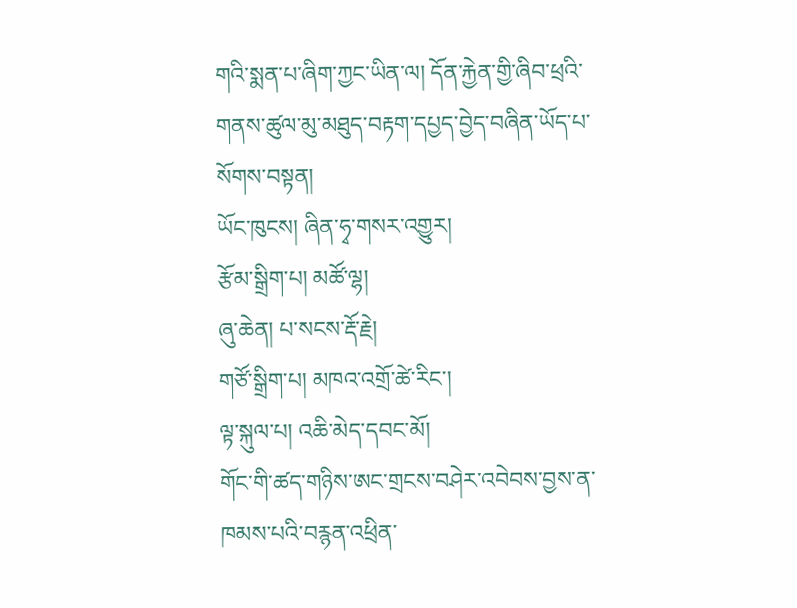གའི་སྨན་པ་ཞིག་ཀྱང་ཡིན་ལ། དོན་རྐྱེན་གྱི་ཞིབ་ཕྲའི་གནས་ཚུལ་མུ་མཐུད་བརྟག་དཔྱད་བྱེད་བཞིན་ཡོད་པ་སོགས་བསྟན།
ཡོང་ཁུངས། ཞིན་ཧྭ་གསར་འགྱུར།
རྩོམ་སྒྲིག་པ། མཚོ་ལྷ།
ཞུ་ཆེན། པ་སངས་རྡོ་རྗེ།
གཙོ་སྒྲིག་པ། མཁའ་འགྲོ་ཚེ་རིང་།
ལྟ་སྐུལ་པ། འཆི་མེད་དབང་མོ།
གོང་གི་ཚད་གཉིས་ཨང་གྲངས་བཤེར་འབེབས་བྱས་ན་
ཁམས་པའི་བརྙན་འཕྲིན་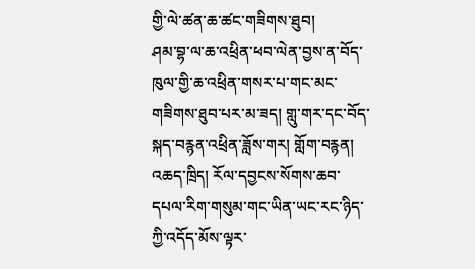གྱི་ལེ་ཚན་ཆ་ཚང་གཟིགས་ཐུབ།
ཤམ་བྷ་ལ་ཆ་འཕྲིན་ཕབ་ལེན་བྱས་ན་བོད་ཁུལ་གྱི་ཆ་འཕྲིན་གསར་པ་གང་མང་གཟིགས་ཐུབ་པར་མ་ཟད། གླུ་གར་དང་བོད་སྐད་བརྙན་འཕྲིན་ཟློས་གར། གློག་བརྙན། འཆད་ཁྲིད། རོལ་དབྱངས་སོགས་ཆབ་དཔལ་རིག་གསུམ་གང་ཡིན་ཡང་རང་ཉིད་ཀྱི་འདོད་མོས་ལྟར་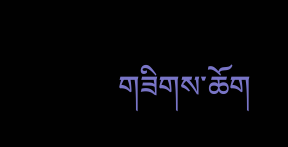གཟིགས་ཆོག